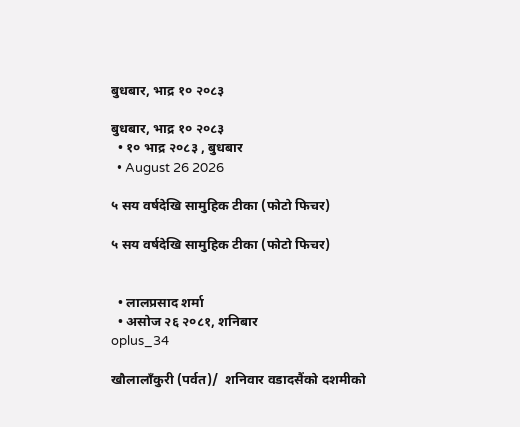बुधबार, भाद्र १० २०८३

बुधबार, भाद्र १० २०८३
  • १० भाद्र २०८३ , बुधबार
  • August 26 2026

५ सय वर्षदेखि सामुहिक टीका (फोटो फिचर)

५ सय वर्षदेखि सामुहिक टीका (फोटो फिचर)


  • लालप्रसाद शर्मा
  • असोज २६ २०८१, शनिबार
oplus_34

खौलालाँकुरी (पर्वत)/  शनिवार वडादसैंको दशमीको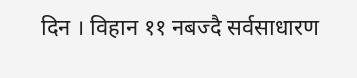दिन । विहान ११ नबज्दै सर्वसाधारण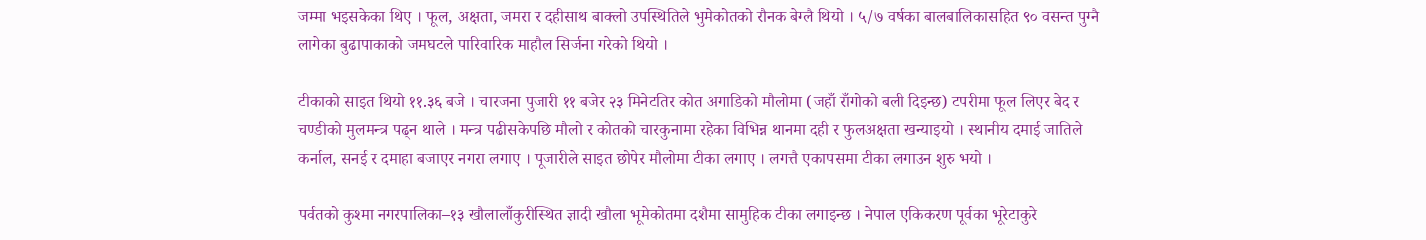जम्मा भइसकेका थिए । फूल, अक्षता, जमरा र दहीसाथ बाक्लो उपस्थितिले भुमेकोतको रौनक बेग्लै थियो । ५/७ वर्षका बालबालिकासहित ९० वसन्त पुग्नै लागेका बुढापाकाको जमघटले पारिवारिक माहौल सिर्जना गरेको थियो ।

टीकाको साइत थियो ११.३६ बजे । चारजना पुजारी ११ बजेर २३ मिनेटतिर कोत अगाडिको मौलोमा (जहाँ राँगोको बली दिइन्छ) टपरीमा फूल लिएर बेद र चण्डीको मुलमन्त्र पढ्न थाले । मन्त्र पढीसकेपछि मौलो र कोतको चारकुनामा रहेका विभिन्न थानमा दही र फुलअक्षता खन्याइयो । स्थानीय दमाई जातिले कर्नाल, सनई र दमाहा बजाएर नगरा लगाए । पूजारीले साइत छोपेर मौलोमा टीका लगाए । लगत्तै एकापसमा टीका लगाउन शुरु भयो ।

पर्वतको कुश्मा नगरपालिका–१३ खौलालाँकुरीस्थित ज्ञादी खौला भूमेकोतमा दशैमा सामुहिक टीका लगाइन्छ । नेपाल एकिकरण पूर्वका भूरेटाकुरे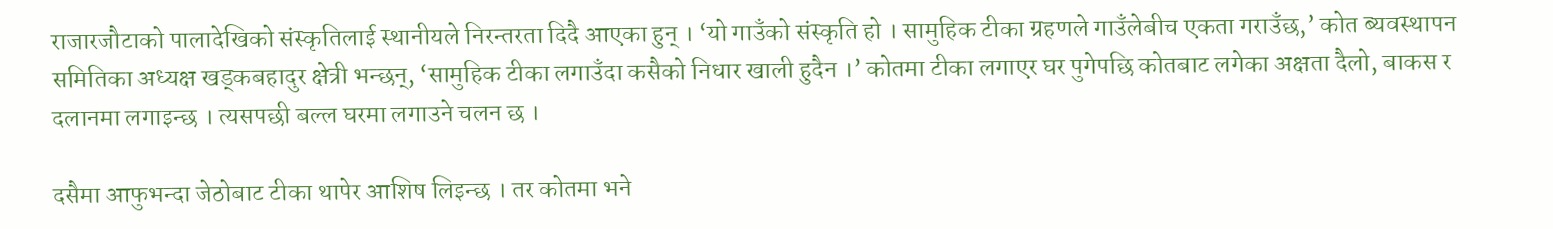राजारजौटाको पालादेखिको संस्कृतिलाई स्थानीयले निरन्तरता दिदै आएका हुन् । ‘यो गाउँको संस्कृति हो । सामुहिक टीका ग्रहणले गाउँलेबीच एकता गराउँछ,’ कोत ब्यवस्थापन समितिका अध्यक्ष खड्कबहादुर क्षेत्री भन्छन्, ‘सामुहिक टीका लगाउँदा कसैको निधार खाली हुदैन ।’ कोतमा टीका लगाएर घर पुगेपछि कोतबाट लगेका अक्षता दैलो, बाकस र दलानमा लगाइन्छ । त्यसपछी बल्ल घरमा लगाउने चलन छ ।

दसैमा आफुभन्दा जेठोबाट टीका थापेर आशिष लिइन्छ । तर कोतमा भने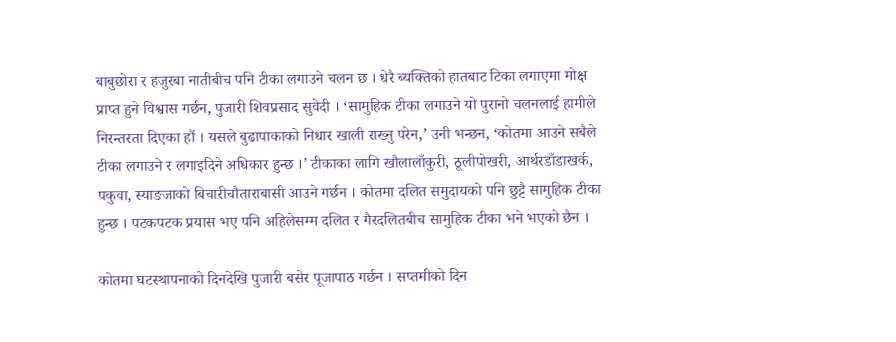बाबुछोरा र हजुरबा नातीबीच पनि टीका लगाउने चलन छ । धेरै ब्यक्तिको हातबाट टिका लगाएमा मोक्ष प्राप्त हुने विश्वास गर्छन, पुजारी शिवप्रसाद सुवेदी । ‘सामुहिक टीका लगाउने यो पुरानो चलनलाई हामीले निरन्तरता दिएका हौं । यसले बुढापाकाको निधार खाली राख्नु परेन,’ उनी भन्छन, ‘कोतमा आउने सबैले टीका लगाउने र लगाइदिने अधिकार हुन्छ ।’ टीकाका लागि खौलालाँकुरी, ठूलीपोखरी, आर्थरडाँडाखर्क, पकुवा, स्याङजाको बिचारीचौताराबासी आउने गर्छन । कोतमा दलित समुदायको पनि छुट्टै सामुहिक टीका हुन्छ । पटकपटक प्रयास भए पनि अहिलेसम्म दलित र गैरदलितबीच सामुहिक टीका भने भएको छैन ।

कोतमा घटस्थापनाको दिनदेखि पुजारी बसेर पूजापाठ गर्छन । सप्तमीको दिन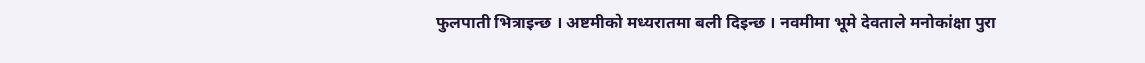फुलपाती भित्राइन्छ । अष्टमीको मध्यरातमा बली दिइन्छ । नवमीमा भूमे देवताले मनोकांक्षा पुरा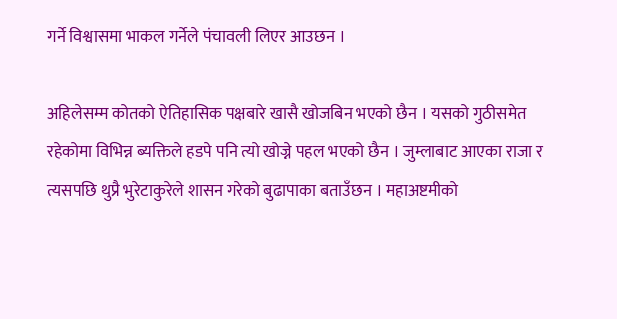गर्ने विश्वासमा भाकल गर्नेले पंचावली लिएर आउछन ।

अहिलेसम्म कोतको ऐतिहासिक पक्षबारे खासै खोजबिन भएको छैन । यसको गुठीसमेत रहेकोमा विभिन्न ब्यक्तिले हडपे पनि त्यो खोज्ने पहल भएको छैन । जुम्लाबाट आएका राजा र त्यसपछि थुप्रै भुरेटाकुरेले शासन गरेको बुढापाका बताउँछन । महाअष्टमीको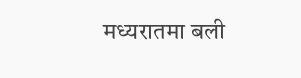मध्यरातमा बली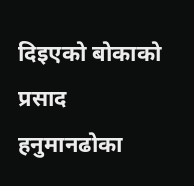दिइएको बोकाको प्रसाद हनुमानढोका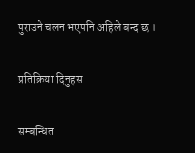पुराउने चलन भएपनि अहिले बन्द छ ।

प्रतिक्रिया दिनुहस

सम्बन्धित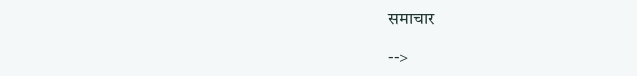समाचार

-->